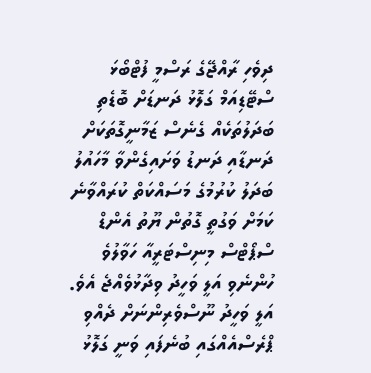ދިވެހި ރާއްޖޭގެ ރަސްމީ ފުޓްބޯޅަ ސްޓޭޑިއަމް ގަލޮޅު ދަނޑަށް ބޮޑެތި ބަދަލުތަކެއް ގެނެސް ޒަމާނީގޮތަކަށް ދަނޑާއި ދަނޑު ވަށައިގެންވާ މާހައުލު ބަދަލު ކުރުމުގެ މަސައްކަތް ކުރައްވާނެ ކަމަށް ވަގުތީ ގޮތުން ޔޫތު އެންޑް ސްޕޯޓްސް މިނިސްޓަރީއާ ހަވާލުވެ ހުންނެވި އަލީ ވަހީދު ވިދާޅުވެއްޖެ އެވެ.
އަލީ ވަހީދު ނޫސްވެރިންނަށް ދެއްވި ޕްރެސްއެއްގައި ބުނެފައި ވަނީ ގަލޮޅު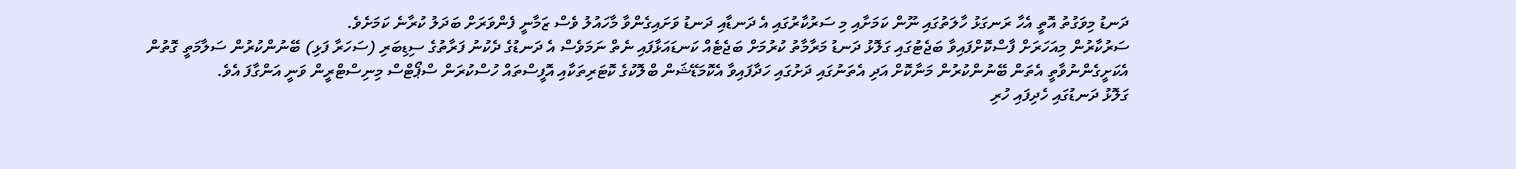ދަނޑު މިވަގުތު އޮތީ އެހާ ރަނގަޅު ހާލަތުގައި ނޫން ކަމަށާއި މި ސަރުކާރުގައި އެ ދަނޑާއި ދަނޑު ވަށައިގެންވާ މާހައުލު ވެސް ޒަމާނީ ފެންވަރަށް ބަދަލު ކުރާނެ ކަމަށެވެ.
ސަރުކާރުން މިއަހަރަށް ފާސްކޮށްފައިވާ ބަޖެޓުގައި ގަލޮޅު ދަނޑު މަރާމާތު ކުރުމަށް ބަޖެޓެއް ކަނޑައަޅާފައި ނެތް ނަމަވެސް އެ ދަނޑުގެ ދެކުނު ފަރާތުގެ ސިޑިބަރި (ސަހަރާ ފަޅި) ބޭނުންކުރުން ސަލާމަތީ ގޮތުން އެކަށީގެންނުވާތީ އެތަން ބޭނުންކުރުން މަނާކޮށް އަދި އެތަނުގައި ދަށުގައި ހަދާފައިވާ އެކޮމަޑޭޝަން ބްލޮކުގެ ކޮޓަރިތަކާއި އޮފީސްތައް ހުސްކުރަން ސްޕޯޓްސް މިނިސްޓްރީން ވަނީ އަންގާފަ އެވެ.
ގަލޮޅު ދަނޑުގައި ހެދިފައި ހުރި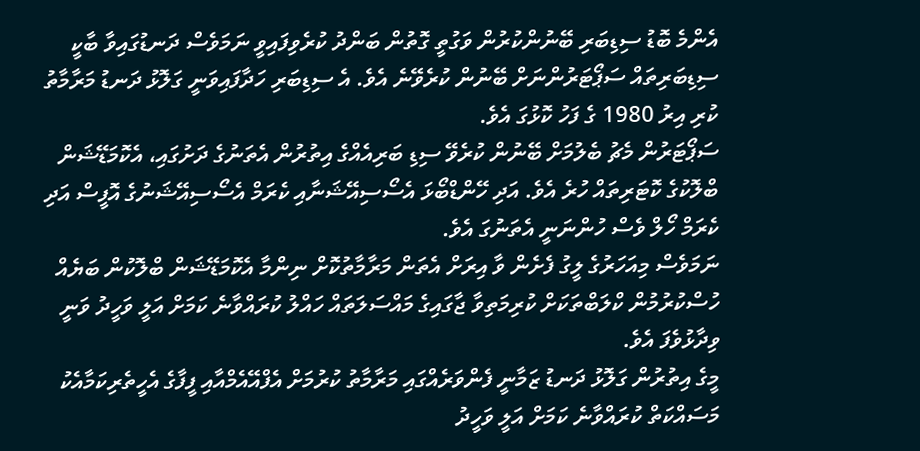އެންމެ ބޮޑު ސިޑިބަރި ބޭނުންކުރުން ވަގުތީ ގޮތުން ބަންދު ކުރެވިފައިވީ ނަމަވެސް ދަނޑުގައިވާ ބާކީ ސިޑިބަރިތައް ސަޕޯޓަރުންނަށް ބޭނުން ކުރެވޭނެ އެވެ. އެ ސިޑިބަރި ހަދާފައިވަނީ ގަލޮޅު ދަނޑު މަރާމާތު ކުރި އިރު 1980 ގެ ފަހު ކޮޅުގަ އެވެ.
ސަޕޯޓަރުން މެޗު ބެލުމަށް ބޭނުން ކުރެވޭ ސިޑި ބަރިއެއްގެ އިތުރުން އެތަނުގެ ދަށުގައި، އެކޮމަޑޭޝަން ބްލޮކުގެ ކޮޓަރިތައް ހުރެ އެވެ. އަދި ހޭންޑްބޯޅަ އެސޯސިއޭޝަނާއި ކެރަމް އެސޯސިއޭޝަނުގެ އޮފީސް އަދި ކެރަމް ހޯލް ވެސް ހުންނަނީ އެތަނުގަ އެވެ.
ނަމަވެސް މިއަހަރުގެ ލީގު ފެށެން ވާ އިރަށް އެތަން މަރާމާތުކޮށް ނިންމާ އެކޮމަޑޭޝަން ބްލޮކުން ބަޔެއް ހުސްކުރުމުން ކްލަބްތަކަށް ކުރިމަތިވާ ޖާގައިގެ މައްސަލަތައް ހައްލު ކުރައްވާނެ ކަމަށް އަލީ ވަހީދު ވަނީ ވިދާޅުވެފަ އެވެ.
މީގެ އިތުރުން ގަލޮޅު ދަނޑު ޒަމާނީ ފެންވަރެއްގައި މަރާމާތު ކުރުމަށް އެފްއޭއެމްއާއި ފީފާގެ އެހީތެރިކަމާއެކު މަސައްކަތް ކުރައްވާނެ ކަމަށް އަލީ ވަހީދު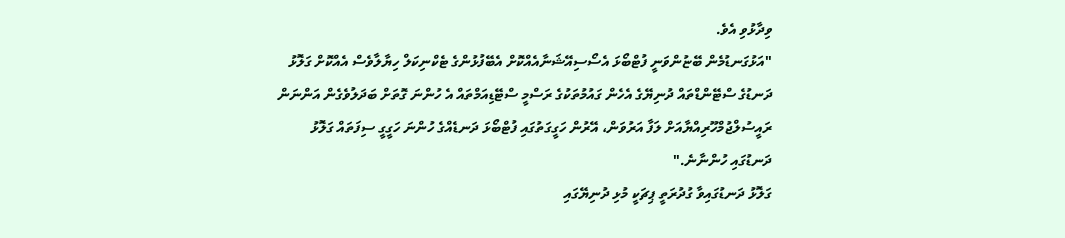ވިދާޅުވި އެވެ.
"އަޅުގަނޑުމެން ބޭޏުންވަނީ ފުޓްބޯޅަ އެސޯސިއޭޝަނާއެއްކޮށް އެބޭފުޅުންގެ ޓެކްނިކަލް ހިޔާލާވެސް އެއްކޮށް ގަލޮޅު ދަނޑުގެ ސްޓޭންޑްތައް ދުނިޔޭގެ އެހެން ގައުމުތަކުގެ ރަސްމީ ސްޓޭޑިއަމްތައް އެ ހުންނަ ގޮތަށް ބަދަލުވެގެން އަންނަން ރައީސުލްޖުމްހޫރިއްޔާއަށް ލަފާ އަރުވަން، އޭރުން ހަގީގަތުގައި ފުޓްބޯޅަ ދަނޑެއްގެ ހުންނަ ހަގީގީ ސިފަތައް ގަލޮޅު ދަނޑުގައި ހުންނާނެ."
ގަލޮޅު ދަނޑުގައިވާ ގުދުރަތީ ޕިޗަކީ މުޅި ދުނިޔޭގައި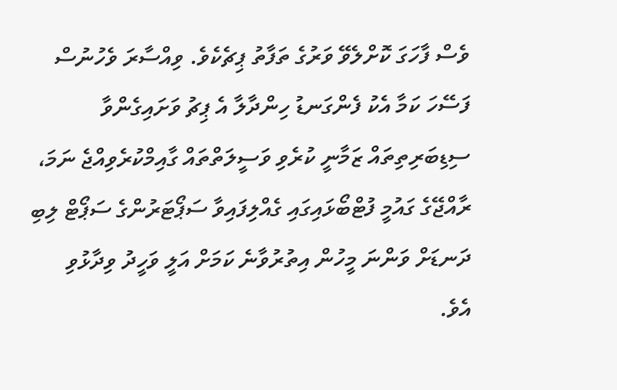ވެސް ފާހަގަ ކޮށްލެވޭ ވަރުގެ ތަފާތު ޕިޗެކެވެ. ވިއްސާރަ ވެހުނުސް ފަސޭހަ ކަމާ އެކު ފެންގަނޑު ހިންދާލާ އެ ޕިޗު ވަށައިގެންވާ ސިޑިބަރިތިތައް ޒަމާނީ ކުރެވި ވަސީލަތްތައް ގާއިމްކުރެވިއްޖެ ނަމަ، ރާއްޖޭގެ ގައުމީ ފުޓްބޯޅައިގައި ގެއްލިފައިވާ ސަޕޯޓަރުންގެ ސަޕޯޓް ލިބި ދަނޑަށް ވަންނަ މީހުން އިތުރުވާނެ ކަމަށް އަލީ ވަހީދު ވިދާޅުވި އެވެ.